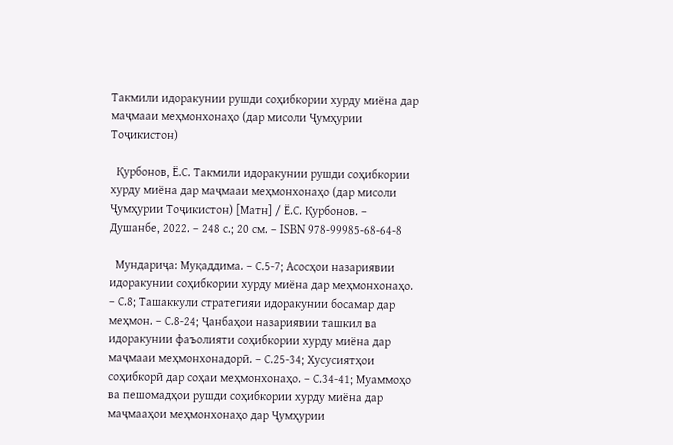Такмили идоракунии рушди соҳибкории хурду миёна дар маҷмааи меҳмонхонаҳо (дар мисоли Ҷумҳурии Тоҷикистон)

  Қурбонов, Ё.С. Такмили идоракунии рушди соҳибкории хурду миёна дар маҷмааи меҳмонхонаҳо (дар мисоли Ҷумҳурии Тоҷикистон) [Матн] / Ё.С. Қурбонов. – Душанбе, 2022. – 248 с.; 20 см. – ISBN 978-99985-68-64-8

  Мундариҷа: Муқаддима. – С.5-7; Асосҳои назариявии идоракунии соҳибкории хурду миёна дар меҳмонхонаҳо. – С.8; Ташаккули стратегияи идоракунии босамар дар меҳмон. – С.8-24; Ҷанбаҳои назариявии ташкил ва идоракунии фаъолияти соҳибкории хурду миёна дар маҷмааи меҳмонхонадорӣ. – С.25-34; Хусусиятҳои соҳибкорӣ дар соҳаи меҳмонхонаҳо. – С.34-41; Муаммоҳо ва пешомадҳои рушди соҳибкории хурду миёна дар маҷмааҳои меҳмонхонаҳо дар Ҷумҳурии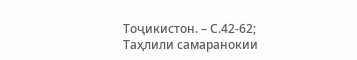Тоҷикистон. – С.42-62; Таҳлили самаранокии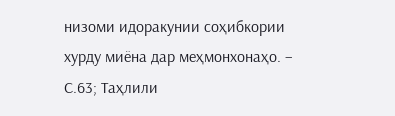низоми идоракунии соҳибкории хурду миёна дар меҳмонхонаҳо. – С.63; Таҳлили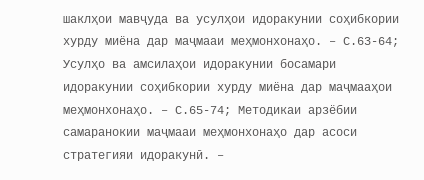шаклҳои мавҷуда ва усулҳои идоракунии соҳибкории хурду миёна дар маҷмааи меҳмонхонаҳо. – С.63-64; Усулҳо ва амсилаҳои идоракунии босамари идоракунии соҳибкории хурду миёна дар маҷмааҳои меҳмонхонаҳо. – С.65-74; Методикаи арзёбии самаранокии маҷмааи меҳмонхонаҳо дар асоси стратегияи идоракунӣ. –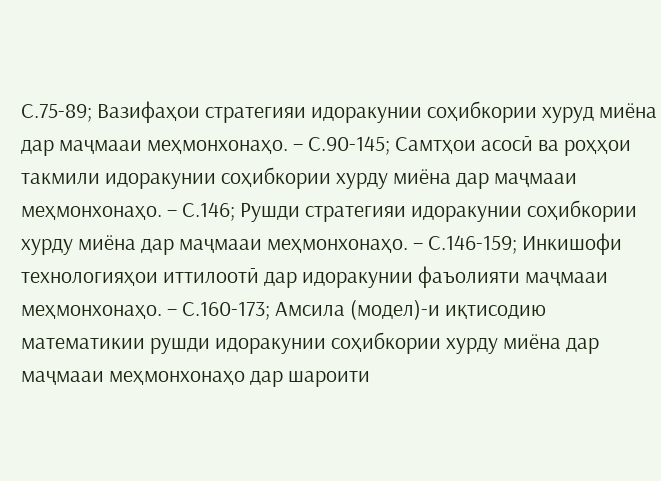С.75-89; Вазифаҳои стратегияи идоракунии соҳибкории хуруд миёна дар маҷмааи меҳмонхонаҳо. – С.90-145; Самтҳои асосӣ ва роҳҳои такмили идоракунии соҳибкории хурду миёна дар маҷмааи меҳмонхонаҳо. – С.146; Рушди стратегияи идоракунии соҳибкории хурду миёна дар маҷмааи меҳмонхонаҳо. – С.146-159; Инкишофи технологияҳои иттилоотӣ дар идоракунии фаъолияти маҷмааи меҳмонхонаҳо. – С.160-173; Амсила (модел)-и иқтисодию математикии рушди идоракунии соҳибкории хурду миёна дар маҷмааи меҳмонхонаҳо дар шароити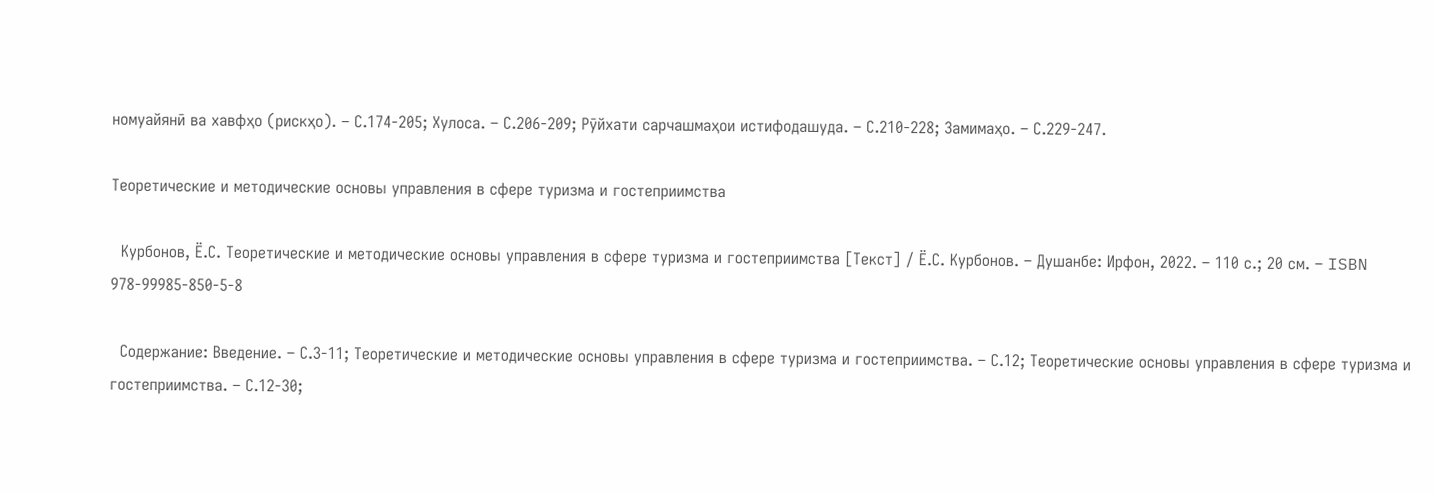номуайянӣ ва хавфҳо (рискҳо). – С.174-205; Хулоса. – С.206-209; Рӯйхати сарчашмаҳои истифодашуда. – С.210-228; Замимаҳо. – С.229-247.

Теоретические и методические основы управления в сфере туризма и гостеприимства

  Курбонов, Ё.С. Теоретические и методические основы управления в сфере туризма и гостеприимства [Текст] / Ё.С. Курбонов. – Душанбе: Ирфон, 2022. – 110 с.; 20 см. – ISBN 978-99985-850-5-8

  Содержание: Введение. – С.3-11; Теоретические и методические основы управления в сфере туризма и гостеприимства. – С.12; Теоретические основы управления в сфере туризма и гостеприимства. – С.12-30;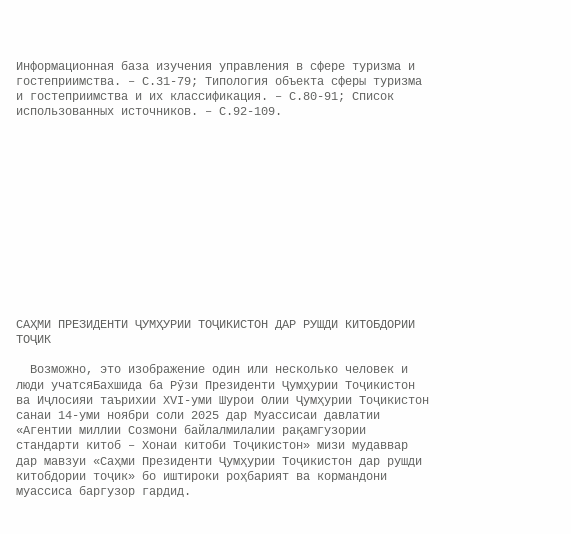Информационная база изучения управления в сфере туризма и гостеприимства. – С.31-79; Типология объекта сферы туризма и гостеприимства и их классификация. – С.80-91; Список использованных источников. – С.92-109.













САҲМИ ПРЕЗИДЕНТИ ҶУМҲУРИИ ТОҶИКИСТОН ДАР РУШДИ КИТОБДОРИИ ТОҶИК

  Возможно, это изображение один или несколько человек и люди учатсяБахшида ба Рӯзи Президенти Ҷумҳурии Тоҷикистон ва Иҷлосияи таърихии ХVI-уми Шурои Олии Ҷумҳурии Тоҷикистон санаи 14-уми ноябри соли 2025 дар Муассисаи давлатии «Агентии миллии Созмони байлалмилалии рақамгузории стандарти китоб – Хонаи китоби Тоҷикистон» мизи мудаввар дар мавзуи «Саҳми Президенти Ҷумҳурии Тоҷикистон дар рушди китобдории тоҷик» бо иштироки роҳбарият ва кормандони муассиса баргузор гардид.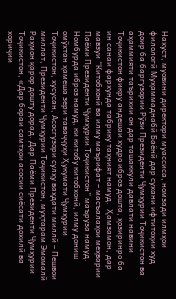Нахуст, муовини директори муассиса, номзади илмҳои филологӣ Муҳаммаднабӣ Баёнӣ дар сухани ифтитоҳии худ доир ба баргузории Рӯзи Президенти Ҷумҳурии Тоҷикистон ва аҳаммияти таърихии он дар ташаккули давлати навини Тоҷикистон фикру андешаи худро иброз дошта, ҳозиринро ба ин санаи фархунда табрику таҳният намуд.  Ҳамзамон, дар мавзуи “Китобхонӣ ва илму маърифат – масъалаҳои меҳварии Паёми Президенти Ҷумҳурии Тоҷикистон” маъруза намуд. Номбурда иброз намуд, ки китобу китобхонӣ, илму дониш омӯхтан ҳамеша зери таваҷҷуҳи Ҳукумати Ҷумҳурии Тоҷикистон, хусусан, Асосгузори сулҳу ваҳдати миллӣ – Пешвои миллат, Президенти Ҷумҳурии Тоҷикистон, муҳтарам Эмомалӣ Раҳмон қарор дошту дорад. Дар Паёми Президенти Ҷумҳурии Тоҷикистон, «Дар бораи самтҳои асосии сиёсати дохилӣ ва хориҷии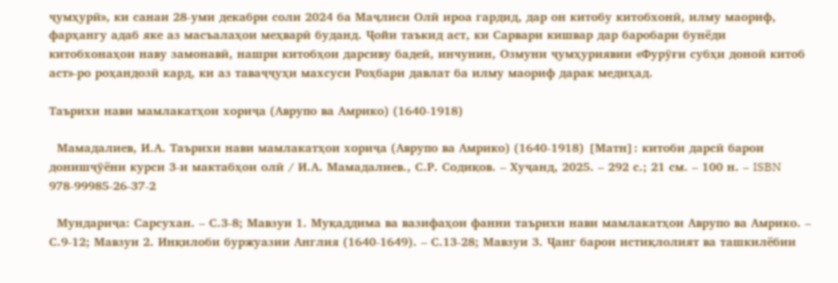ҷумҳурӣ», ки санаи 28-уми декабри соли 2024 ба Маҷлиси Олӣ ироа гардид, дар он китобу китобхонӣ, илму маориф, фарҳангу адаб яке аз масъалаҳои меҳварӣ буданд. Ҷойи таъкид аст, ки Сарвари кишвар дар баробари бунёди китобхонаҳои наву замонавӣ, нашри китобҳои дарсиву бадеӣ, инчунин, Озмуни ҷумҳуриявии «Фурӯғи субҳи доноӣ китоб аст»-ро роҳандозӣ кард, ки аз таваҷҷуҳи махсуси Роҳбари давлат ба илму маориф дарак медиҳад.

Таърихи нави мамлакатҳои хориҷа (Аврупо ва Амрико) (1640-1918)

  Мамадалиев, И.А. Таърихи нави мамлакатҳои хориҷа (Аврупо ва Амрико) (1640-1918) [Матн]: китоби дарсӣ барои донишҷӯёни курси 3-и мактабҳои олӣ / И.А. Мамадалиев., С.Р. Содиқов. – Хуҷанд, 2025. – 292 с.; 21 см. – 100 н. – ISBN 978-99985-26-37-2

  Мундариҷа: Сарсухан. – С.3-8; Мавзуи 1. Муқаддима ва вазифаҳои фанни таърихи нави мамлакатҳои Аврупо ва Амрико. – С.9-12; Мавзуи 2. Инқилоби буржуазии Англия (1640-1649). – С.13-28; Мавзуи 3. Ҷанг барои истиқлолият ва ташкилёбии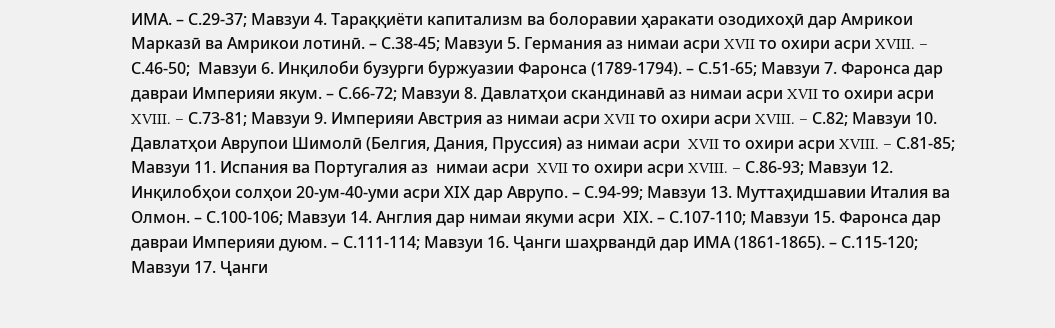ИМА. – С.29-37; Мавзуи 4. Тараққиёти капитализм ва болоравии ҳаракати озодихоҳӣ дар Амрикои Марказӣ ва Амрикои лотинӣ. – С.38-45; Мавзуи 5. Германия аз нимаи асри XVII то охири асри XVIII. – С.46-50;  Мавзуи 6. Инқилоби бузурги буржуазии Фаронса (1789-1794). – С.51-65; Мавзуи 7. Фаронса дар давраи Империяи якум. – С.66-72; Мавзуи 8. Давлатҳои скандинавӣ аз нимаи асри XVII то охири асри XVIII. – С.73-81; Мавзуи 9. Империяи Австрия аз нимаи асри XVII то охири асри XVIII. – С.82; Мавзуи 10. Давлатҳои Аврупои Шимолӣ (Белгия, Дания, Пруссия) аз нимаи асри  XVII то охири асри XVIII. – С.81-85; Мавзуи 11. Испания ва Португалия аз  нимаи асри  XVII то охири асри XVIII. – С.86-93; Мавзуи 12. Инқилобҳои солҳои 20-ум-40-уми асри ХIХ дар Аврупо. – С.94-99; Мавзуи 13. Муттаҳидшавии Италия ва Олмон. – С.100-106; Мавзуи 14. Англия дар нимаи якуми асри  ХIХ. – С.107-110; Мавзуи 15. Фаронса дар давраи Империяи дуюм. – С.111-114; Мавзуи 16. Ҷанги шаҳрвандӣ дар ИМА (1861-1865). – С.115-120; Мавзуи 17. Ҷанги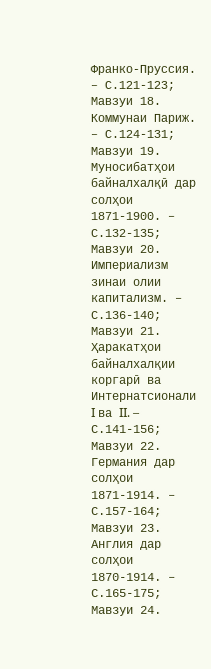Франко-Пруссия. – С.121-123; Мавзуи 18. Коммунаи Париж. – С.124-131; Мавзуи 19. Муносибатҳои байналхалқӣ дар солҳои 1871-1900. – С.132-135; Мавзуи 20. Империализм зинаи олии капитализм. – С.136-140; Мавзуи 21. Ҳаракатҳои байналхалқии коргарӣ ва Интернатсионали I ва II. – С.141-156; Мавзуи 22. Германия дар солҳои 1871-1914. – С.157-164; Мавзуи 23. Англия дар солҳои 1870-1914. – С.165-175; Мавзуи 24.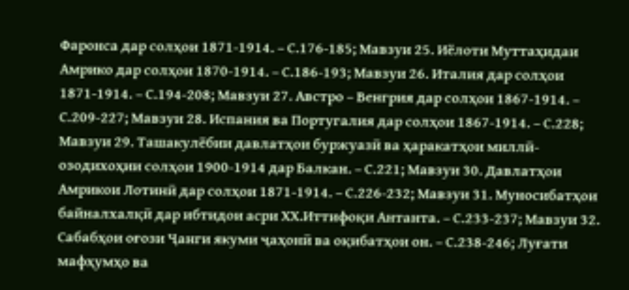Фаронса дар солҳои 1871-1914. – С.176-185; Мавзуи 25. Иёлоти Муттаҳидаи Амрико дар солҳои 1870-1914. – С.186-193; Мавзуи 26. Италия дар солҳои 1871-1914. – С.194-208; Мавзуи 27. Австро – Венгрия дар солҳои 1867-1914. – С.209-227; Мавзуи 28. Испания ва Португалия дар солҳои 1867-1914. – С.228; Мавзуи 29. Ташакулёбии давлатҳои буржуазӣ ва ҳаракатҳои миллӣ-озодихоҳии солҳои 1900-1914 дар Балкан. – С.221; Мавзуи 30. Давлатҳои Амрикои Лотинӣ дар солҳои 1871-1914. – С.226-232; Мавзуи 31. Муносибатҳои байналхалқӣ дар ибтидои асри ХХ.Иттифоқи Антанта. – С.233-237; Мавзуи 32. Сабабҳои оғози Ҷанги якуми ҷаҳонӣ ва оқибатҳои он. – С.238-246; Луғати мафҳумҳо ва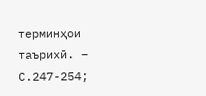терминҳои таърихӣ. – С.247-254;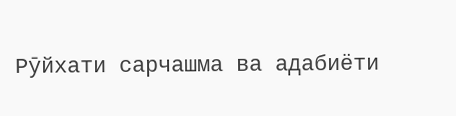Рӯйхати сарчашма ва адабиёти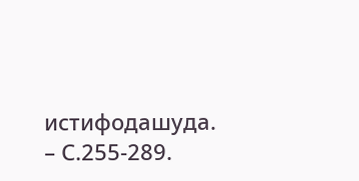истифодашуда. – С.255-289.